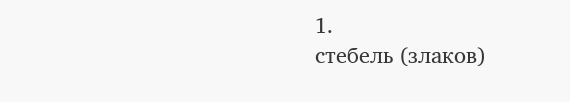1.
стебель (злаков)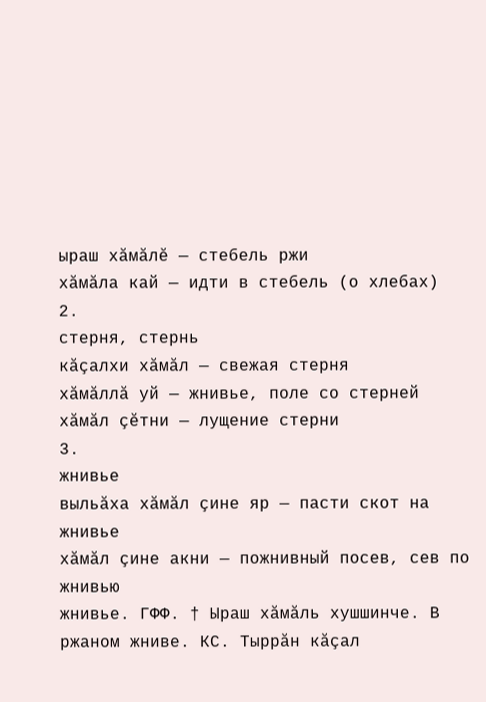ыраш хăмăлĕ — стебель ржи
хăмăла кай — идти в стебель (о хлебах)
2.
стерня, стернь
кăçалхи хăмăл — свежая стерня
хăмăллă уй — жнивье, поле со стерней
хăмăл çĕтни — лущение стерни
3.
жнивье
выльăха хăмăл çине яр — пасти скот на жнивье
хăмăл çине акни — пожнивный посев, сев по жнивью
жнивье. ГФФ. † Ыраш хăмăль хушшинче. В ржаном жниве. КС. Тыррăн кăçал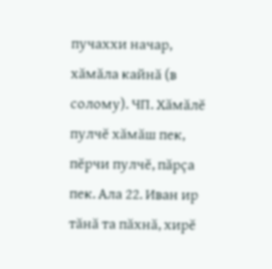пучаххи начар, хăмăла кайнă (в солому). ЧП. Хăмăлĕ пулчĕ хăмăш пек, пĕрчи пулчĕ, пăрçа пек. Ала 22. Иван ир тăнă та пăхнă, хирĕ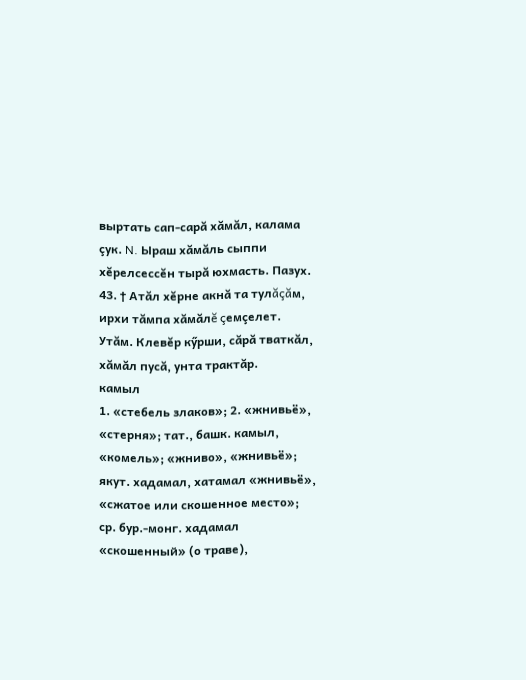выртать сап-сарă хăмăл, калама çук. N. Ыраш хăмăль сыппи хĕрелсессĕн тырă юхмасть. Пазух. 43. † Атăл хĕрне акнă та тулăçăм, ирхи тăмпа хăмăлĕ çемçелет. Утăм. Клевĕр кӳрши, сăрă тваткăл, хăмăл пусă, унта трактăр.
камыл
1. «стебель злаков»; 2. «жнивьё», «стерня»; тат., башк. камыл, «комель»; «жниво», «жнивьё»; якут. хадамал, хатамал «жнивьё», «сжатое или скошенное место»; ср. бур.-монг. хадамал «скошенный» (о траве),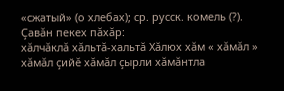«сжатый» (о хлебах); ср. русск. комель (?).
Çавăн пекех пăхăр:
хăлчăклă хăльтă-хальтă Хăлюх хăм « хăмăл » хăмăл çийĕ хăмăл çырли хăмăнтла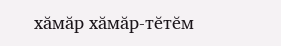хăмăр хăмăр-тĕтĕм